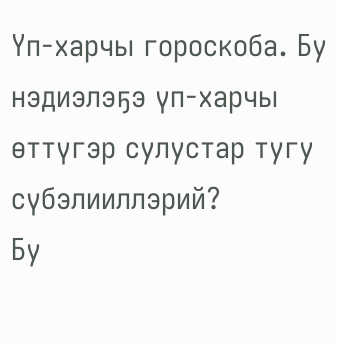Үп-харчы гороскоба. Бу нэдиэлэҕэ үп-харчы өттүгэр сулустар тугу сүбэлииллэрий?
Бу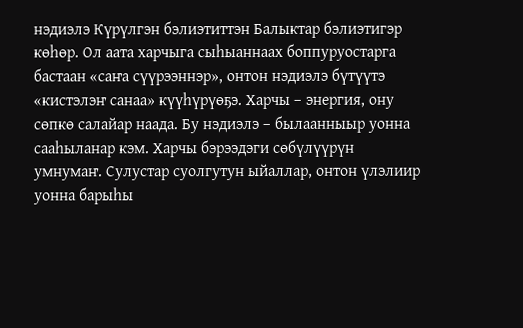нэдиэлэ Күрүлгэн бэлиэтиттэн Балыктар бэлиэтигэр көһөр. Ол аата харчыга сыһыаннаах боппуруостарга бастаан «саҥа сүүрээннэр», онтон нэдиэлэ бүтүүтэ «кистэлэҥ санаа» күүһүрүөҕэ. Харчы – энергия, ону сөпкө салайар наада. Бу нэдиэлэ – былаанныыр уонна сааһыланар кэм. Харчы бэрээдэги сөбүлүүрүн умнумаҥ. Сулустар суолгутун ыйаллар, онтон үлэлиир уонна барыһы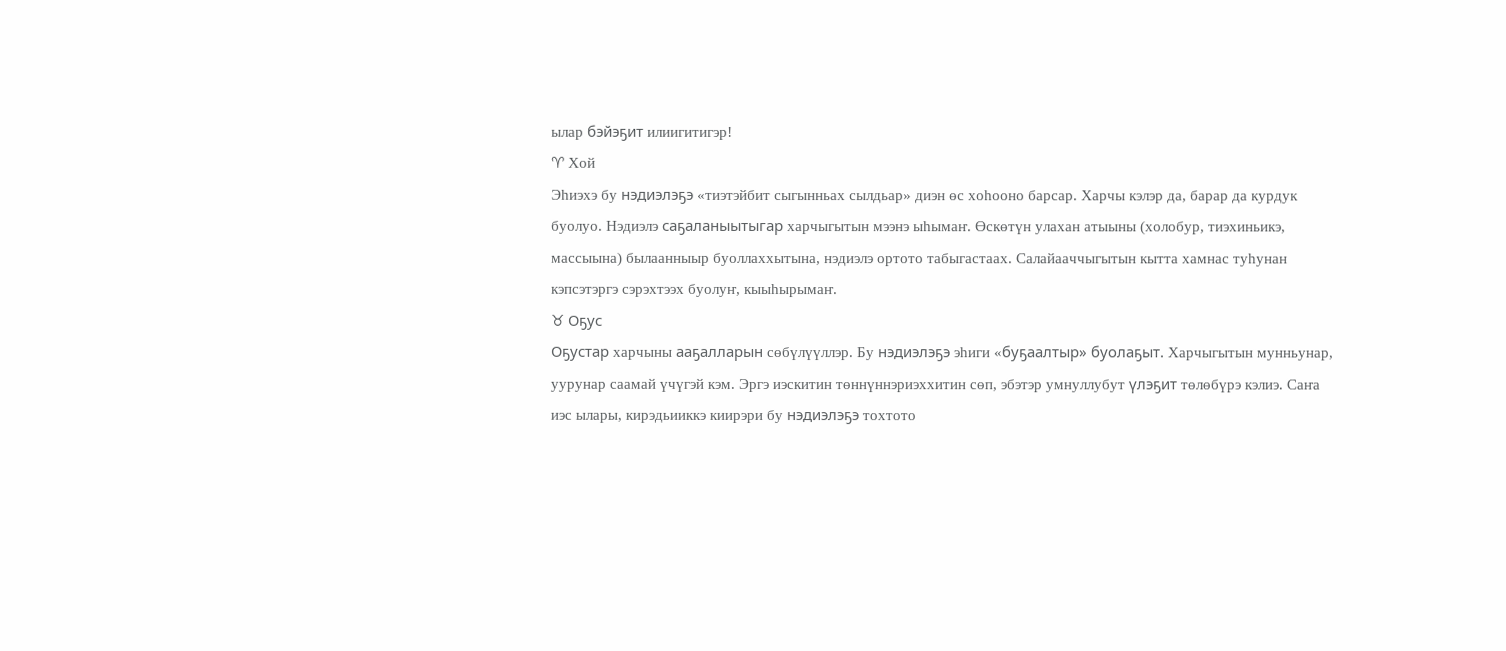ылар бэйэҕит илиигитигэр!
♈ Хой
Эһиэхэ бу нэдиэлэҕэ «тиэтэйбит сыгынньах сылдьар» диэн өс хоһооно барсар. Харчы кэлэр да, барар да курдук буолуо. Нэдиэлэ саҕаланыытыгар харчыгытын мээнэ ыһымаҥ. Өскөтүн улахан атыыны (холобур, тиэхиньикэ, массыына) былаанныыр буоллаххытына, нэдиэлэ ортото табыгастаах. Салайааччыгытын кытта хамнас туһунан кэпсэтэргэ сэрэхтээх буолуҥ, кыыһырымаҥ.
♉ Оҕус
Оҕустар харчыны ааҕалларын сөбүлүүллэр. Бу нэдиэлэҕэ эһиги «буҕаалтыр» буолаҕыт. Харчыгытын мунньунар, уурунар саамай үчүгэй кэм. Эргэ иэскитин төннүннэриэххитин сөп, эбэтэр умнуллубут үлэҕит төлөбүрэ кэлиэ. Саҥа иэс ылары, кирэдьииккэ киирэри бу нэдиэлэҕэ тохтото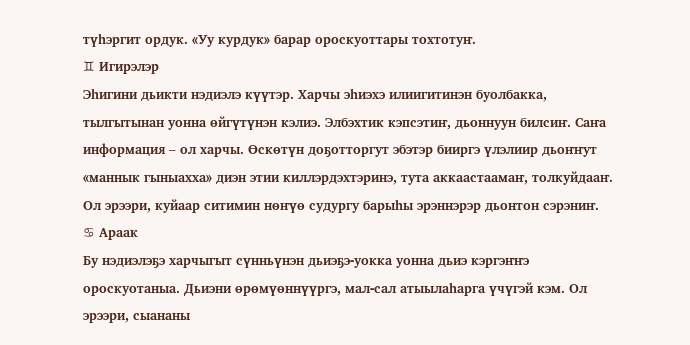түһэргит ордук. «Уу курдук» барар ороскуоттары тохтотуҥ.
♊ Игирэлэр
Эһигини дьикти нэдиэлэ күүтэр. Харчы эһиэхэ илиигитинэн буолбакка, тылгытынан уонна өйгүтүнэн кэлиэ. Элбэхтик кэпсэтиҥ, дьоннуун билсиҥ. Саҥа информация – ол харчы. Өскөтүн доҕотторгут эбэтэр бииргэ үлэлиир дьоҥҥут «маннык гыныахха» диэн этии киллэрдэхтэринэ, тута аккаастаамаҥ, толкуйдааҥ. Ол эрээри, куйаар ситимин нөҥүө судургу барыһы эрэннэрэр дьонтон сэрэниҥ.
♋ Араак
Бу нэдиэлэҕэ харчыгыт сүнньүнэн дьиэҕэ-уокка уонна дьиэ кэргэҥҥэ ороскуотаныа. Дьиэни өрөмүөннүүргэ, мал-сал атыылаһарга үчүгэй кэм. Ол эрээри, сыананы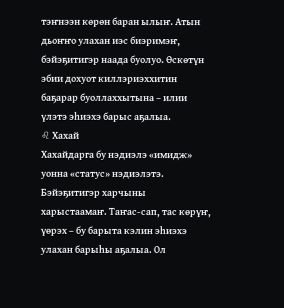тэҥнээн көрөн баран ылыҥ. Атын дьоҥҥо улахан иэс биэримэҥ, бэйэҕитигэр наада буолуо. Өскөтүн эбии дохуот киллэриэххитин баҕарар буоллаххытына – илии үлэтэ эһиэхэ барыс аҕалыа.
♌ Хахай
Хахайдарга бу нэдиэлэ «имидж» уонна «статус» нэдиэлэтэ. Бэйэҕитигэр харчыны харыстаамаҥ. Таҥас-сап, тас көрүҥ, үөрэх – бу барыта кэлин эһиэхэ улахан барыһы аҕалыа. Ол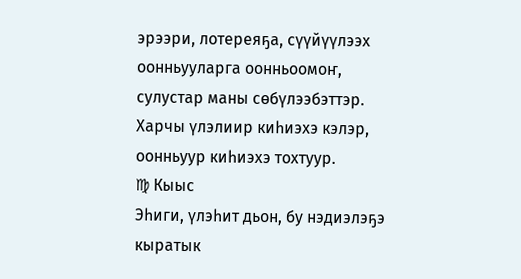эрээри, лотереяҕа, сүүйүүлээх оонньууларга оонньоомоҥ, сулустар маны сөбүлээбэттэр. Харчы үлэлиир киһиэхэ кэлэр, оонньуур киһиэхэ тохтуур.
♍ Кыыс
Эһиги, үлэһит дьон, бу нэдиэлэҕэ кыратык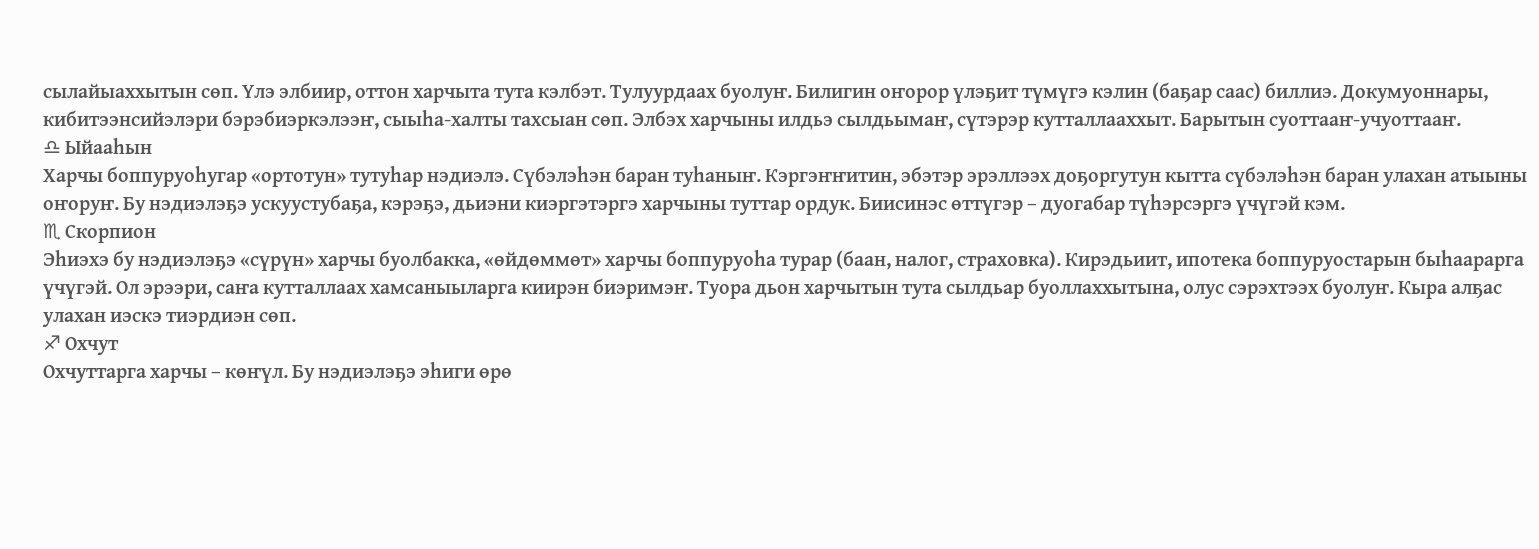сылайыаххытын сөп. Үлэ элбиир, оттон харчыта тута кэлбэт. Тулуурдаах буолуҥ. Билигин оҥорор үлэҕит түмүгэ кэлин (баҕар саас) биллиэ. Докумуоннары, кибитээнсийэлэри бэрэбиэркэлээҥ, сыыһа-халты тахсыан сөп. Элбэх харчыны илдьэ сылдьымаҥ, сүтэрэр кутталлааххыт. Барытын суоттааҥ-учуоттааҥ.
♎ Ыйааhын
Харчы боппуруоһугар «ортотун» тутуһар нэдиэлэ. Сүбэлэһэн баран туһаныҥ. Кэргэҥҥитин, эбэтэр эрэллээх доҕоргутун кытта сүбэлэһэн баран улахан атыыны оҥоруҥ. Бу нэдиэлэҕэ ускуустубаҕа, кэрэҕэ, дьиэни киэргэтэргэ харчыны туттар ордук. Биисинэс өттүгэр – дуогабар түһэрсэргэ үчүгэй кэм.
♏ Скорпион
Эһиэхэ бу нэдиэлэҕэ «сүрүн» харчы буолбакка, «өйдөммөт» харчы боппуруоһа турар (баан, налог, страховка). Кирэдьиит, ипотека боппуруостарын быһаарарга үчүгэй. Ол эрээри, саҥа кутталлаах хамсаныыларга киирэн биэримэҥ. Туора дьон харчытын тута сылдьар буоллаххытына, олус сэрэхтээх буолуҥ. Кыра алҕас улахан иэскэ тиэрдиэн сөп.
♐ Охчут
Охчуттарга харчы – көҥүл. Бу нэдиэлэҕэ эһиги өрө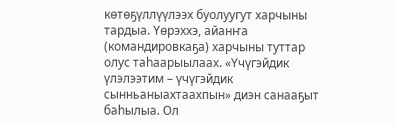көтөҕүллүүлээх буолуугут харчыны тардыа. Үөрэххэ, айанҥа (командировкаҕа) харчыны туттар олус таһаарыылаах. «Үчүгэйдик үлэлээтим – үчүгэйдик сынньаныахтаахпын» диэн санааҕыт баһылыа. Ол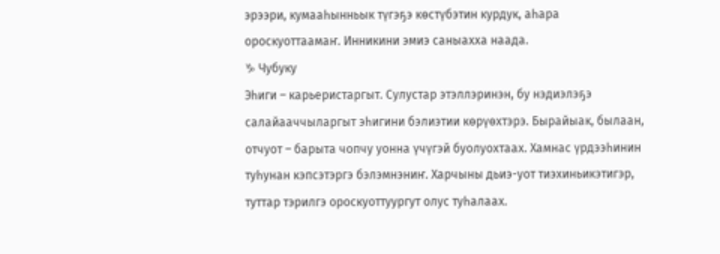эрээри, кумааһынньык түгэҕэ көстүбэтин курдук, аһара ороскуоттаамаҥ. Инникини эмиэ саныахха наада.
♑ Чубуку
Эһиги – карьеристаргыт. Сулустар этэллэринэн, бу нэдиэлэҕэ салайааччыларгыт эһигини бэлиэтии көрүөхтэрэ. Бырайыак, былаан, отчуот – барыта чопчу уонна үчүгэй буолуохтаах. Хамнас үрдээһинин туһунан кэпсэтэргэ бэлэмнэниҥ. Харчыны дьиэ-уот тиэхиньикэтигэр, туттар тэрилгэ ороскуоттуургут олус туһалаах.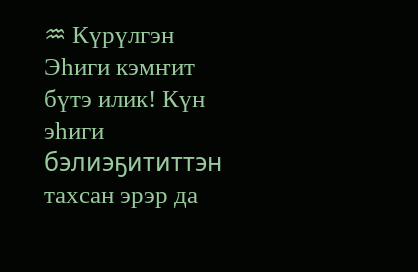♒ Күрүлгэн
Эһиги кэмҥит бүтэ илик! Күн эһиги бэлиэҕититтэн тахсан эрэр да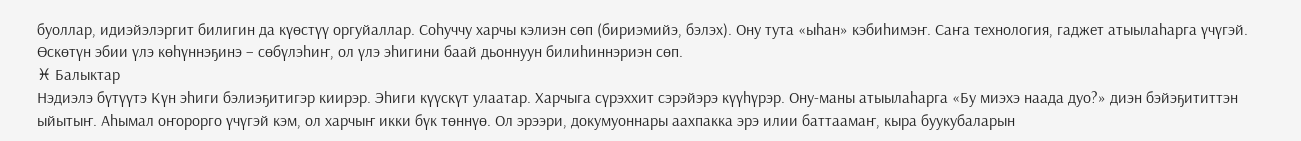буоллар, идиэйэлэргит билигин да күөстүү оргуйаллар. Соһуччу харчы кэлиэн сөп (бириэмийэ, бэлэх). Ону тута «ыһан» кэбиһимэҥ. Саҥа технология, гаджет атыылаһарга үчүгэй. Өскөтүн эбии үлэ көһүннэҕинэ – сөбүлэһиҥ, ол үлэ эһигини баай дьоннуун билиһиннэриэн сөп.
♓ Балыктар
Нэдиэлэ бүтүүтэ Күн эһиги бэлиэҕитигэр киирэр. Эһиги күүскүт улаатар. Харчыга сүрэххит сэрэйэрэ күүһүрэр. Ону-маны атыылаһарга «Бу миэхэ наада дуо?» диэн бэйэҕититтэн ыйытыҥ. Аһымал оҥорорго үчүгэй кэм, ол харчыҥ икки бүк төннүө. Ол эрээри, докумуоннары аахпакка эрэ илии баттаамаҥ, кыра буукубаларын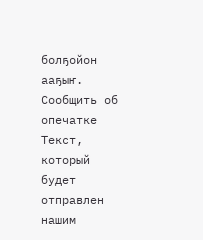болҕойон ааҕыҥ.
Сообщить об опечатке
Текст, который будет отправлен нашим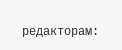редакторам: